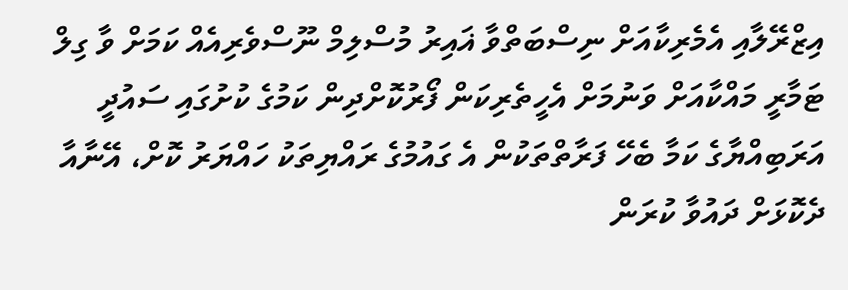އިޒްރޭލާއި އެމެރިކާއަށް ނިސްބަތްވާ ޣައިރު މުސްލިމް ނޫސްވެރިއެއް ކަމަށް ވާ ގިލް ޓަމާރީ މައްކާއަށް ވަނުމަށް އެހީތެރިކަން ފޯރުކޮށްދިން ކަމުގެ ކުށުގައި ސައުދީ އަރަބިއްޔާގެ ކަމާ ބެހޭ ފަރާތްތަކުން އެ ގައުމުގެ ރައްޔިތަކު ހައްޔަރު ކޮށް، އޭނާއާ ދެކޮޅަށް ދައުވާ ކުރަން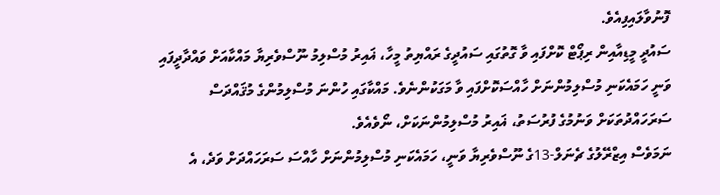ފޮނުވާލައިފިއެވެ.
ސައުދީ މީޑިއާއިން ރިޕޯޓް ކޮށްފައި ވާ ގޮތުގައި ސައުދީގެ ރައްޔިތު މީހާ، ޣައިރު މުސްލިމު ނޫސްވެރިޔާ މައްކާއަށް ވައްދާދީފައި ވަނީ ހަމައެކަނި މުސްލިމުންނަށް ހާއްސަކޮށްފައި ވާ މަގަކުންނެވެ. މައްކާގައި ހުންނަ މުސްލިމުންގެ މުޤައްދަސް ސަރަހައްދުތަކަށް ވަނުމުގެ ފުރުސަތު، ޣައިރު މުސްލިމުންނަކަށް، ނޯވެއެވެ.
ނަމަވެސް އިޒްރޭލުގެ ޗެނަލް-13ގެ ނޫސްވެރިޔާ ވަނީ، ހަމައެކަނި މުސްލިމުންނަށް ހާއްސަ ސަރަހައްދަށް ވަދެ، އެ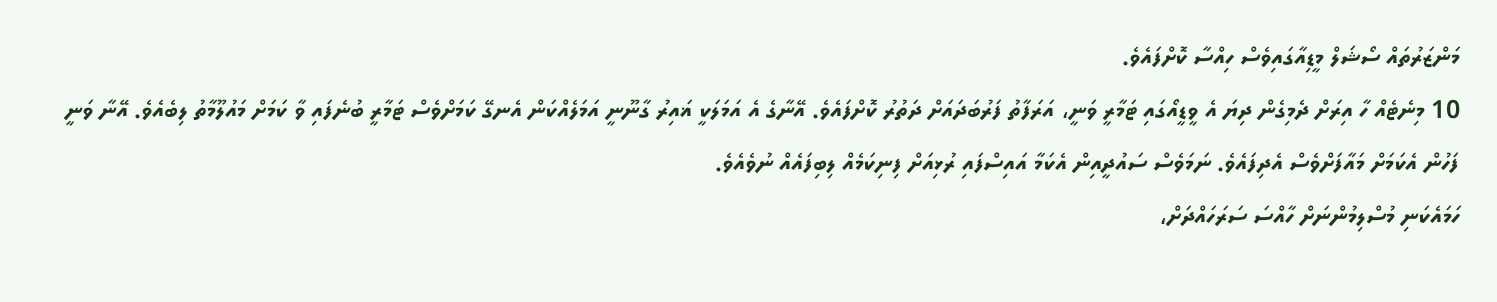މަންޒަރުތައް ސޯޝަލް މީޑިއާގައިވެސް ހިއްސާ ކޮށްފައެވެ.
10 މިނެޓެއް ހާ އިރަށް ދެމިގެން ދިޔަ އެ ވީޑީއޯގައި ޓަމާރީ ވަނީ، އަރަފާތު ފަރުބަދައަށް ދަތުރު ކޮށްފައެވެ. އޭނާގެ އެ އަމަލަކީ ޣައިރު ގާނޫނީ އަމަލެއްކަން އެނގޭ ކަމަށްވެސް ޓަމާރީ ބުނެފައި ވާ ކަމަށް މައުލޫމާތު ލިބެއެވެ. އޭނާ ވަނީ ފަހުން އެކަމަށް މައާފަށްވެސް އެދިފައެވެ. ނަމަވެސް ސައުދީއިން އެކަމާ އައިސްފައި ރުޅިއަށް ފިނިކަމެއް ލިބިފައެއް ނުވެއެވެ.
ހަމައެކަނި މުސްލިމުންނަށް ހާއްސަ ސަރަހައްދަށް،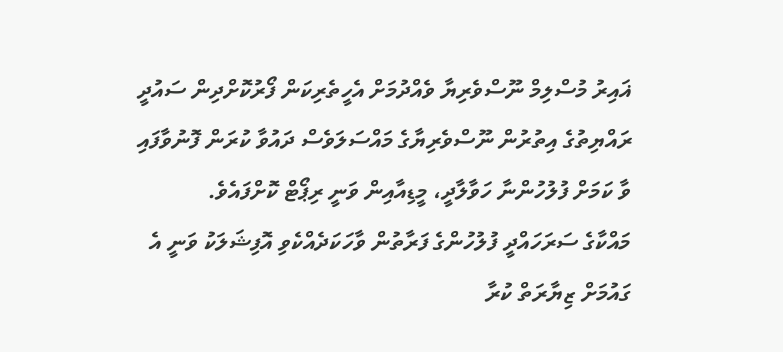ޣައިރު މުސްލިމް ނޫސްވެރިޔާ ވެއްދުމަށް އެހީތެރިކަން ފޯރުކޮށްދިން ސައުދީ ރައްޔިތުގެ އިތުރުން ނޫސްވެރިޔާގެ މައްސަލަވެސް ދައުވާ ކުރަން ފޮނުވާފައި ވާ ކަމަށް ފުލުހުންނާ ހަވާލާދީ، މީޑިއާއިން ވަނީ ރިޕޯޓް ކޮށްފައެވެ.
މައްކާގެ ސަރަހައްދީ ފުލުހުންގެ ފަރާތުން ވާހަކަދެއްކެވި އޮފިޝަލަކު ވަނީ އެ ގައުމަށް ޒިޔާރަތް ކުރާ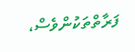ފަރާތްތަކުންވެސް،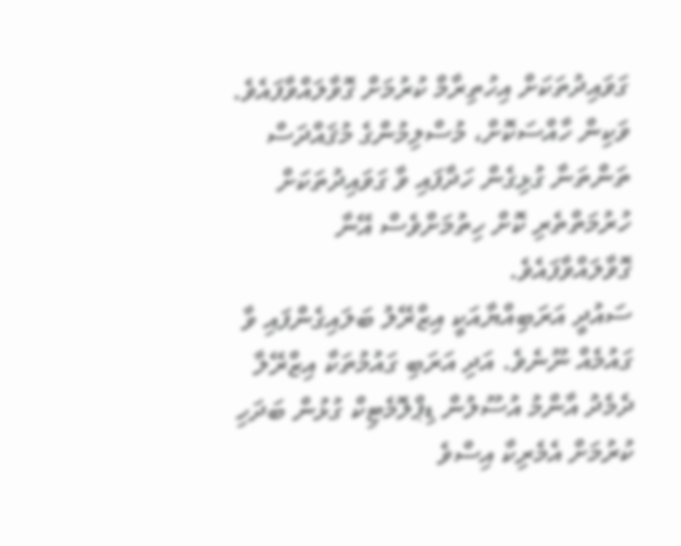ގަވައިދުތަކަށް އިހުތިރާމް ކުރުމަށް ގޮވާލައްވާފައެވެ. ވަކިން ހާއްސަކޮށް، މުސްލިމުންގެ މުޤައްދަސް ތަންތަނާ ގުޅިގެން ހަދާފައި ވާ ގަވައިދުތަކަށް ހުރުމަތްތެރި ކޮށް ހިތުމަށްވެސް އޭނާ ގޮވާލައްވާފައެވެ.
ސައުދީ އަރަބިއްޔާއަކީ އިޒްރޭލު ބަލައިގެންފައި ވާ ގައުމެއް ނޫނެވެ. އަދި އަރަބި ގައުމުތަކާ އިޒްރޭލާ ދެމެދު އާންމު އުސޫލުން ޑިޕްލޮމެޓިކް ގުޅުން ބަދަހި ކުރުމަށް އެމެރިކާ އިސްވެ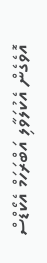އޮވެގެން އެކުލަވާލި އަބްރަހަމް އެކޯޑްސް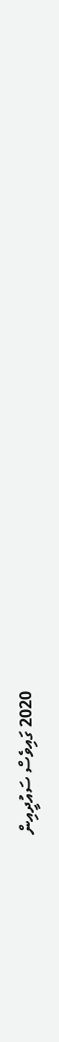2020 ގައިވެސް ސައުދީއިން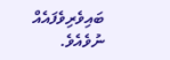ބައިވެރިވެފައެއް ނުވެއެވެ.